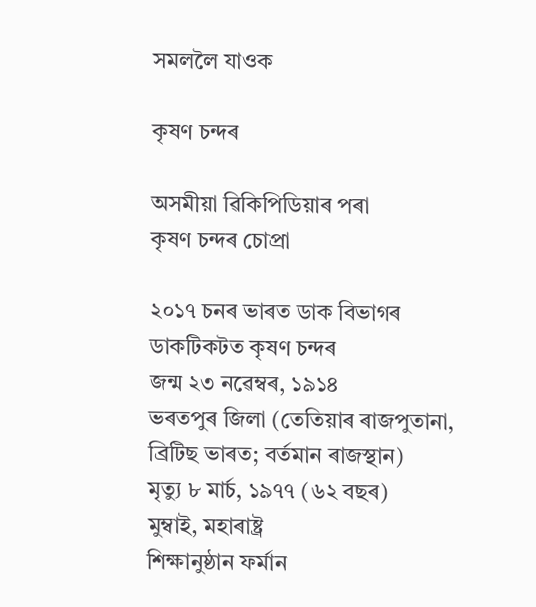সমললৈ যাওক

কৃষণ চন্দৰ

অসমীয়া ৱিকিপিডিয়াৰ পৰা
কৃষণ চন্দৰ চোপ্ৰা

২০১৭ চনৰ ভাৰত ডাক বিভাগৰ ডাকটিকটত কৃষণ চন্দৰ
জন্ম ২৩ নৱেম্বৰ, ১৯১৪
ভৰতপুৰ জিলা (তেতিয়াৰ ৰাজপুতানা, ব্ৰিটিছ ভাৰত; বৰ্তমান ৰাজস্থান)
মৃত্যু ৮ মাৰ্চ, ১৯৭৭ (৬২ বছৰ)
মুম্বাই, মহাৰাষ্ট্ৰ
শিক্ষানুষ্ঠান ফৰ্মান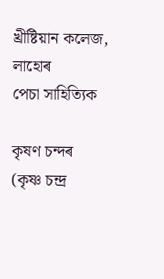খ্ৰীষ্টিয়ান কলেজ, লাহোৰ
পেচা সাহিত্যিক

কৃষণ চন্দৰ (কৃষ্ণ চন্দ্ৰ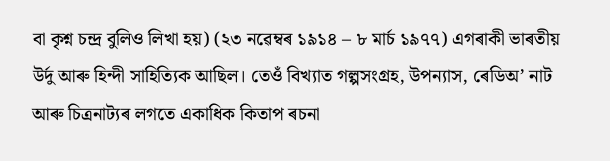বা কৃশ্ন চন্দ্ৰ বুলিও লিখা হয়) (২৩ নৱেম্বৰ ১৯১৪ – ৮ মাৰ্চ ১৯৭৭) এগৰাকী ভাৰতীয় উৰ্দু আৰু হিন্দী সাহিত্যিক আছিল। তেওঁ বিখ্যাত গল্পসংগ্ৰহ, উপন্যাস, ৰেডিঅ’ নাট আৰু চিত্ৰনাট্যৰ লগতে একাধিক কিতাপ ৰচনা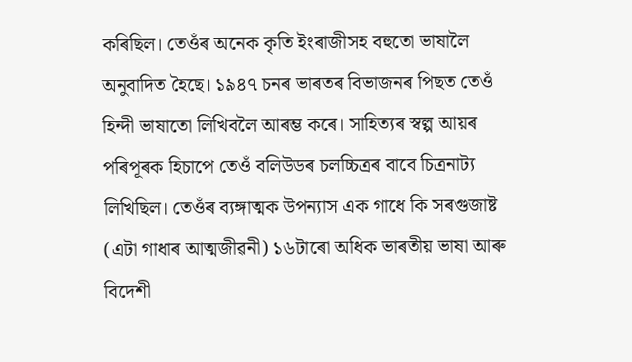কৰিছিল। তেওঁৰ অনেক কৃতি ইংৰাজীসহ বহুতো ভাষালৈ অনুবাদিত হৈছে। ১৯৪৭ চনৰ ভাৰতৰ বিভাজনৰ পিছত তেওঁ হিন্দী ভাষাতো লিখিবলৈ আৰম্ভ কৰে। সাহিত্যৰ স্বল্প আয়ৰ পৰিপূৰক হিচাপে তেওঁ বলিউডৰ চলচ্চিত্ৰৰ বাবে চিত্ৰনাট্য লিখিছিল। তেওঁৰ ব্যঙ্গাত্মক উপন্যাস এক গাধে কি সৰগুজাষ্ট (এটা গাধাৰ আত্মজীৱনী) ১৬টাৰো অধিক ভাৰতীয় ভাষা আৰু বিদেশী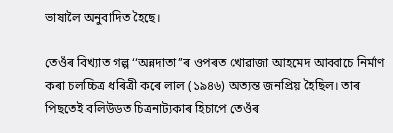ভাষালৈ অনুবাদিত হৈছে।

তেওঁৰ বিখ্যাত গল্প ‘‘অন্নদাতা’’ৰ ওপৰত খোৱাজা আহমেদ আব্বাচে নিৰ্মাণ কৰা চলচ্চিত্ৰ ধৰিত্ৰী কৰে লাল (১৯৪৬) অত্যন্ত জনপ্ৰিয় হৈছিল। তাৰ পিছতেই বলিউডত চিত্ৰনাট্যকাৰ হিচাপে তেওঁৰ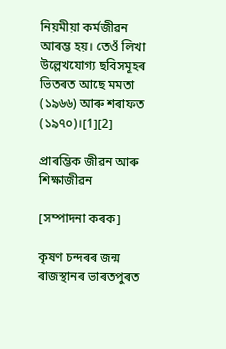নিয়মীয়া কৰ্মজীৱন আৰম্ভ হয়। তেওঁ লিখা উল্লেখযোগ্য ছবিসমূহৰ ভিতৰত আছে মমতা (১৯৬৬) আৰু শৰাফত (১৯৭০)।[1][2]

প্ৰাৰম্ভিক জীৱন আৰু শিক্ষাজীৱন

[সম্পাদনা কৰক]

কৃষণ চন্দৰৰ জন্ম ৰাজস্থানৰ ভাৰতপুৰত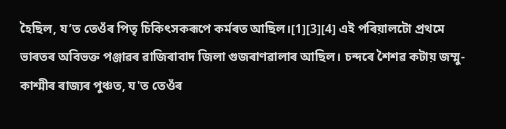হৈছিল, য’ত তেওঁৰ পিতৃ চিকিৎসকৰূপে কৰ্মৰত আছিল।[1][3][4] এই পৰিয়ালটো প্ৰথমে ভাৰতৰ অবিভক্ত পঞ্জাৱৰ ৱাজিৰাবাদ জিলা গুজৰাণৱালাৰ আছিল। চন্দৰে শৈশৱ কটায় জম্মু-কাশ্মীৰ ৰাজ্যৰ পুঞ্চত, য'ত তেওঁৰ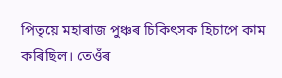পিতৃয়ে মহাৰাজ পুঞ্চৰ চিকিৎসক হিচাপে কাম কৰিছিল। তেওঁৰ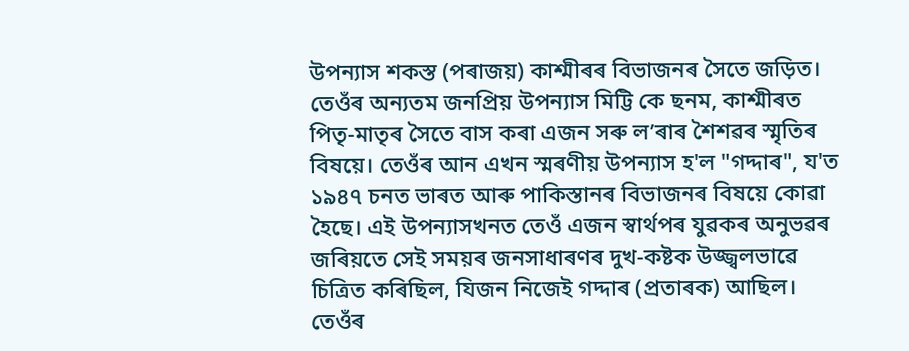উপন্যাস শকস্ত (পৰাজয়) কাশ্মীৰৰ বিভাজনৰ সৈতে জড়িত। তেওঁৰ অন্যতম জনপ্ৰিয় উপন্যাস মিট্টি কে ছনম, কাশ্মীৰত পিতৃ-মাতৃৰ সৈতে বাস কৰা এজন সৰু ল’ৰাৰ শৈশৱৰ স্মৃতিৰ বিষয়ে। তেওঁৰ আন এখন স্মৰণীয় উপন্যাস হ'ল "গদ্দাৰ", য'ত ১৯৪৭ চনত ভাৰত আৰু পাকিস্তানৰ বিভাজনৰ বিষয়ে কোৱা হৈছে। এই উপন্যাসখনত তেওঁ এজন স্বাৰ্থপৰ যুৱকৰ অনুভৱৰ জৰিয়তে সেই সময়ৰ জনসাধাৰণৰ দুখ-কষ্টক উজ্জ্বলভাৱে চিত্ৰিত কৰিছিল, যিজন নিজেই গদ্দাৰ (প্ৰতাৰক) আছিল। তেওঁৰ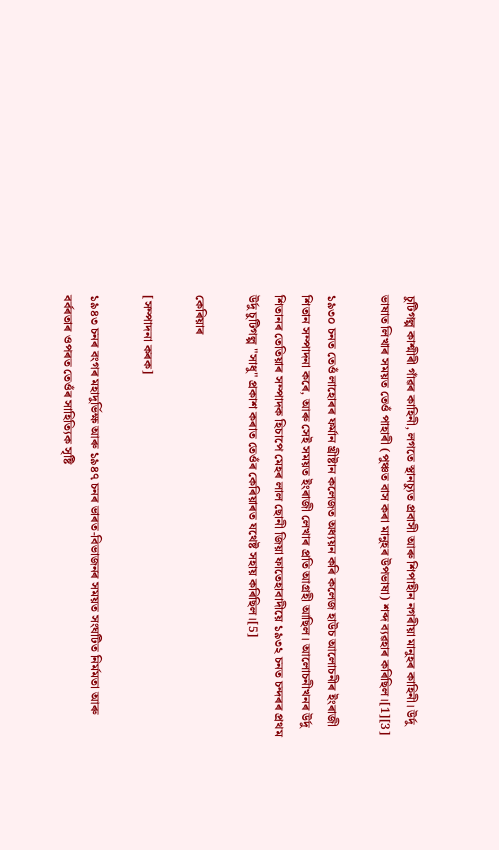চুটিগল্প কাশ্মীৰী গাঁৱৰ কাহিনী, লগতে স্থানচ্যুত প্ৰবাসী আৰু শিপাহীন নগৰীয়া মানুহৰ কাহিনী। উৰ্দু ভাষাত লিখাৰ সময়ত তেওঁ পাহাৰী (পুঞ্চত বাস কৰা মানুহৰ উপভাষা) শব্দ ব্যৱহাৰ কৰিছিল।[1][3]

১৯৩০ চনত তেওঁ লাহোৰৰ ফৰ্মান খ্ৰীষ্টান কলেজত অধ্যয়ন কৰি কলেজ হাউচ আলোচনীৰ ইংৰাজী শিতান সম্পাদনা কৰে, আৰু সেই সময়ত ইংৰাজী লেখাৰ প্ৰতি আগ্ৰহী আছিল। আলোচনীখনৰ উৰ্দু শিতানৰ তেতিয়াৰ সম্পাদক হিচাপে মেহৰ লাল ছোনী জিয়া ফাতেহাবাদীয়ে ১৯৩২ চনত চন্দৰৰ প্ৰথম উৰ্দু চুটিগল্প "সাধু" প্ৰকাশ কৰাত তেওঁৰ কেৰিয়াৰত যথেষ্ট সহায় কৰিছিল।[5]

কেৰিয়াৰ

[সম্পাদনা কৰক]

১৯৪৩ চনৰ বংগৰ মহাদুৰ্ভিক্ষ আৰু ১৯৪৭ চনৰ ভাৰত-বিভাজনৰ সময়ত সংঘটিত নিৰ্মমতা আৰু বৰ্বৰতাৰ ওপৰত তেওঁৰ সাহিত্যিক সৃষ্টি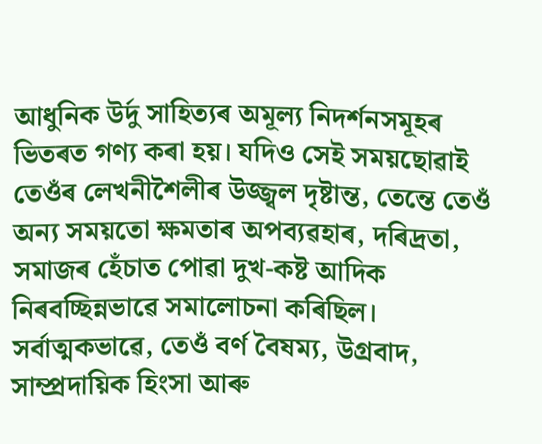আধুনিক উৰ্দু সাহিত্যৰ অমূল্য নিদৰ্শনসমূহৰ ভিতৰত গণ্য কৰা হয়। যদিও সেই সময়ছোৱাই তেওঁৰ লেখনীশৈলীৰ উজ্জ্বল দৃষ্টান্ত, তেন্তে তেওঁ অন্য সময়তো ক্ষমতাৰ অপব্যৱহাৰ, দৰিদ্ৰতা, সমাজৰ হেঁচাত পোৱা দুখ-কষ্ট আদিক নিৰবচ্ছিন্নভাৱে সমালোচনা কৰিছিল। সৰ্বাত্মকভাৱে, তেওঁ বৰ্ণ বৈষম্য, উগ্ৰবাদ, সাম্প্ৰদায়িক হিংসা আৰু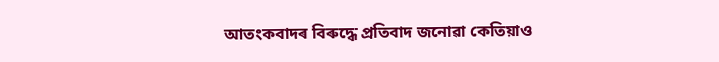আতংকবাদৰ বিৰুদ্ধে প্ৰতিবাদ জনোৱা কেতিয়াও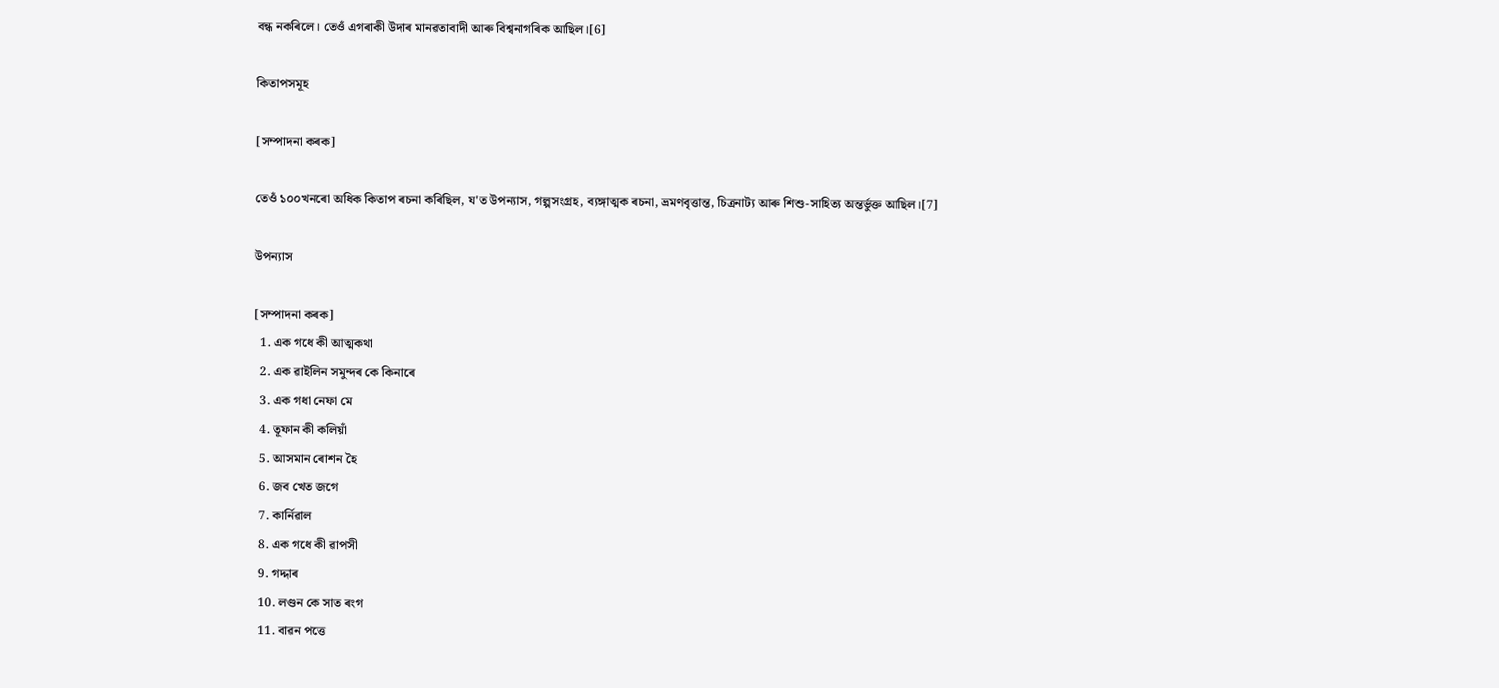বন্ধ নকৰিলে। তেওঁ এগৰাকী উদাৰ মানৱতাবাদী আৰু বিশ্বনাগৰিক আছিল।[6]

কিতাপসমূহ

[সম্পাদনা কৰক]

তেওঁ ১০০খনৰো অধিক কিতাপ ৰচনা কৰিছিল, য'ত উপন্যাস, গল্পসংগ্ৰহ, ব্যঙ্গাত্মক ৰচনা, ভ্ৰমণবৃত্তান্ত, চিত্ৰনাট্য আৰু শিশু-সাহিত্য অন্তৰ্ভুক্ত আছিল।[7]

উপন্যাস

[সম্পাদনা কৰক]
  1. এক গধে কী আত্মকথা
  2. এক ৱাইলিন সমুন্দৰ কে কিনাৰে
  3. এক গধা নেফা মে
  4. তূফান কী কলিয়াঁ
  5. আসমান ৰোশন হৈ
  6. জব খেত জগে
  7. কাৰ্নিৱাল
  8. এক গধে কী ৱাপসী
  9. গদ্দাৰ
  10. লণ্ডন কে সাত ৰংগ
  11. বাৱন পত্তে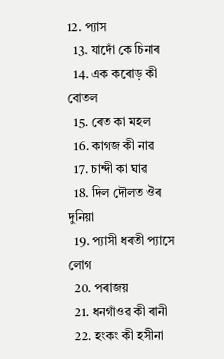12. প্যাস
  13. যাদোঁ কে চিনাৰ
  14. এক কৰোড় কী বোতল
  15. ৰেত কা মহল
  16. কাগজ কী নাৱ
  17. চান্দী কা ঘাৱ
  18. দিল দৌলত ঔৰ দুনিয়া
  19. প্যাসী ধৰতী প্যাসে লোগ
  20. পৰাজয়
  21. ধনগাঁওৱ কী ৰানী
  22. হংকং কী হসীনা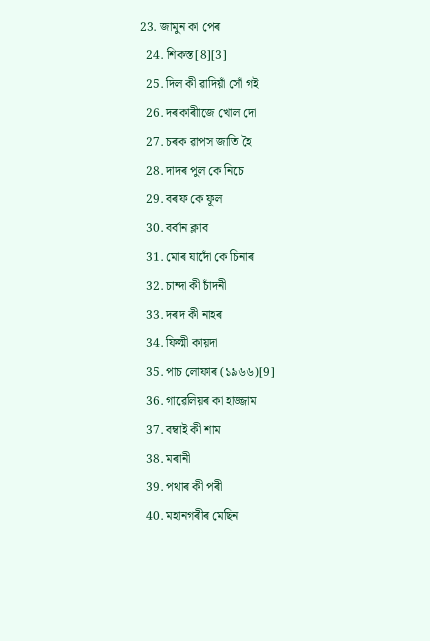23. জামুন কা পেৰ
  24. শিকস্ত[8][3]
  25. দিল কী ৱাদিয়াঁ সোঁ গই
  26. দৰকাৰীাজে খোল দো
  27. চৰক ৱাপস জাতি হৈ
  28. দাদৰ পুল কে নিচে
  29. বৰফ কে ফূল
  30. বৰ্বান ক্লাব
  31. মোৰ যাদোঁ কে চিনাৰ
  32. চান্দা কী চাঁদনী
  33. দৰদ কী নাহৰ
  34. ফিল্মী কায়দা
  35. পাচ লোফাৰ (১৯৬৬)[9]
  36. গাৱেলিয়ৰ কা হাজ্জাম
  37. বম্বাই কী শাম
  38. মৰানী
  39. পথাৰ কী পৰী
  40. মহানগৰীৰ মেছিন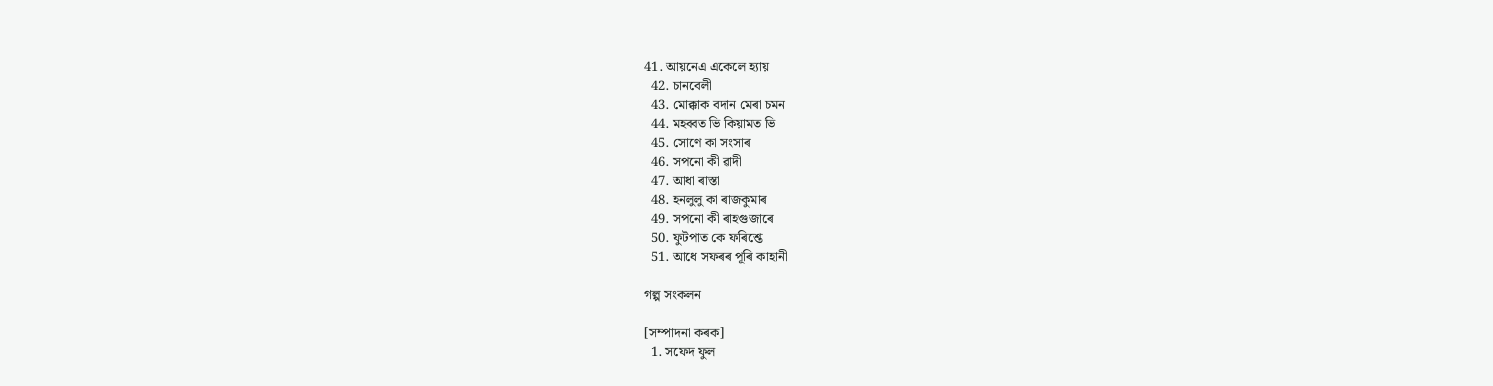41. আয়নেএ একেলে হ্যায়
  42. চানবেলী
  43. মোক্কাক বদান মেৰা চমন
  44. মহব্বত ভি কিয়ামত ভি
  45. সোণে কা সংসাৰ
  46. সপনো কী ৱাদী
  47. আধা ৰাস্তা
  48. হনলুলু কা ৰাজকুমাৰ
  49. সপনো কী ৰাহগুজাৰে
  50. ফুটপাত কে ফৰিশ্তে
  51. আধে সফৰৰ পূৰি কাহানী

গল্প সংকলন

[সম্পাদনা কৰক]
  1. সফেদ ফুল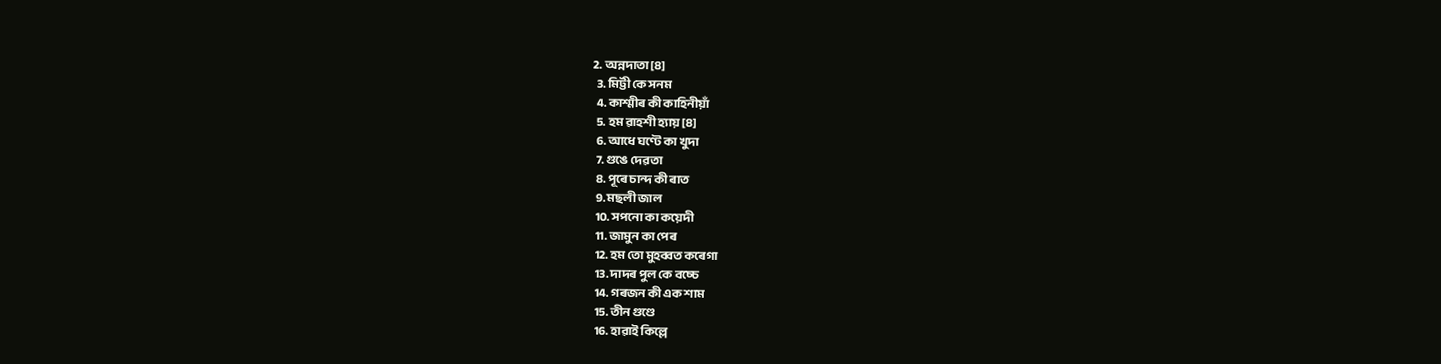2. অন্নদাতা[8]
  3. মিট্টী কে সনম
  4. কাশ্মীৰ কী কাহিনীয়াঁ
  5. হম ৱাহশী হ্যায়[8]
  6. আধে ঘণ্টে কা খুদা
  7. গুঙে দেৱতা
  8. পূৰে চান্দ কী ৰাত
  9. মছলী জাল
  10. সপনো কা কয়েদী
  11. জামুন কা পেৰ
  12. হম তো মুহব্বত কৰেগা
  13. দাদৰ পুল কে বচ্চে
  14. গৰজন কী এক শাম
  15. তীন গুণ্ডে
  16. হাৱাই কিল্লে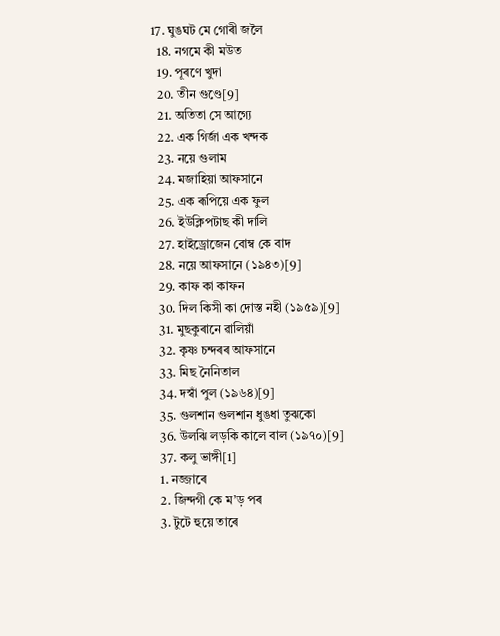17. ঘুঙঘট মে গোৰী জলৈ
  18. নগমে কী মউত
  19. পূৰণে খুদা
  20. তীন গুণ্ডে[9]
  21. অতিতা সে আগ্যে
  22. এক গিৰ্জা এক খন্দক
  23. নয়ে গুলাম
  24. মজাহিয়া আফসানে
  25. এক ৰূপিয়ে এক ফুল
  26. ইউক্লিপটাছ কী দালি
  27. হাইড্ৰোজেন বোম্ব কে বাদ
  28. নয়ে আফসানে (১৯৪৩)[9]
  29. কাফ কা কাফন
  30. দিল কিসী কা দোস্ত নহী (১৯৫৯)[9]
  31. মুছকুৰানে ৱালিয়াঁ
  32. কৃষ্ণ চন্দৰৰ আফসানে
  33. মিছ নৈনিতাল
  34. দস্বাঁ পুল (১৯৬৪)[9]
  35. গুলশান গুলশান ধুঙধা তুঝকো
  36. উলঝি লড়কি কালে বাল (১৯৭০)[9]
  37. কলু ভাঙ্গী[1]
  1. নজ্জাৰে
  2. জিন্দগী কে ম’ড় পৰ
  3. টুটে হুয়ে তাৰে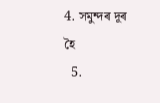4. সমুন্দৰ দূৰ হৈ
  5.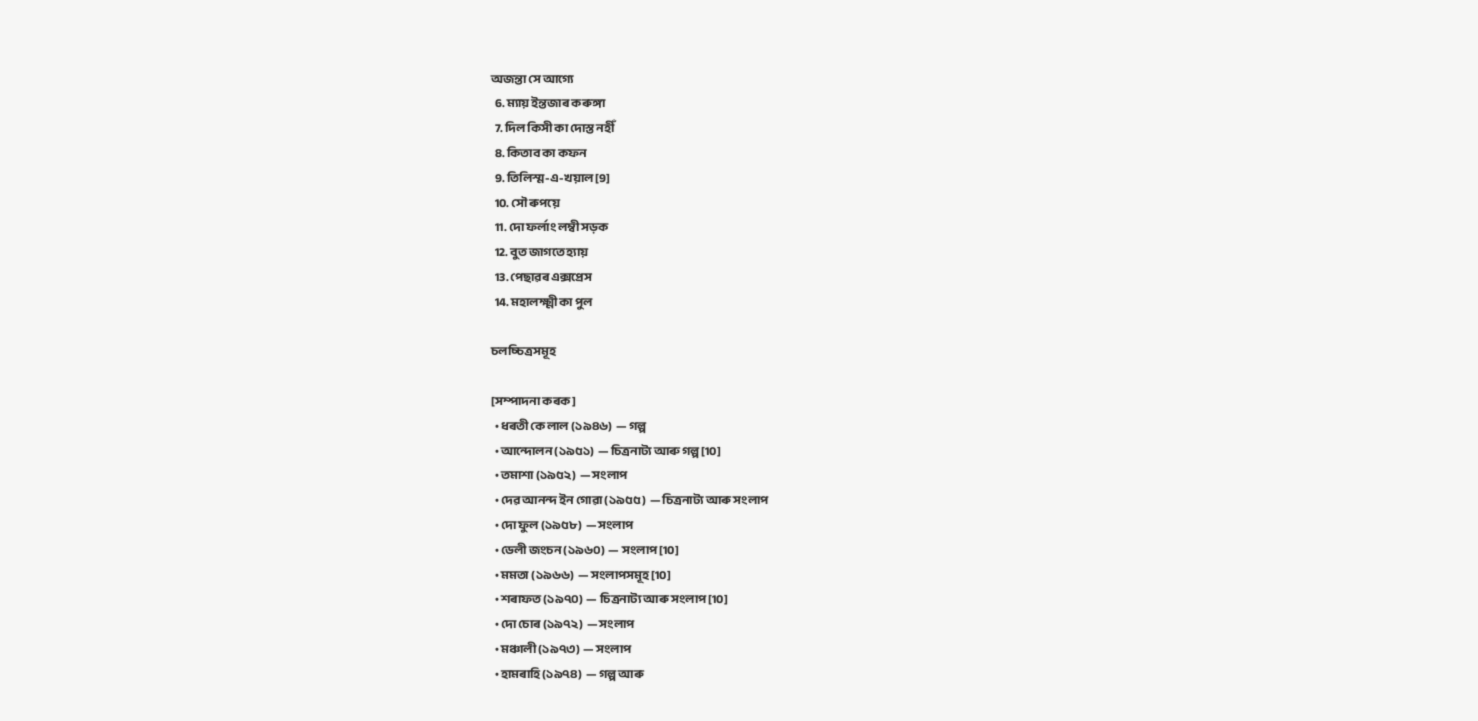অজন্তা সে আগ্যে
  6. ম্যায় ইন্তজাৰ কৰুঙ্গা
  7. দিল কিসী কা দোস্ত নহীঁ
  8. কিতাব কা কফন
  9. তিলিস্ম-এ-খয়াল[9]
  10. সৌ ৰুপয়ে
  11. দো ফৰ্লাং লম্বী সড়ক
  12. বুত জাগতে হ্যায়
  13. পেছাৱৰ এক্সপ্ৰেস
  14. মহালক্ষ্মী কা পুল

চলচ্চিত্ৰসমূহ

[সম্পাদনা কৰক]
  • ধৰতী কে লাল (১৯৪৬)  — গল্প
  • আন্দোলন (১৯৫১)  — চিত্ৰনাট্য আৰু গল্প[10]
  • তমাশা (১৯৫২)  — সংলাপ
  • দেৱ আনন্দ ইন গোৱা (১৯৫৫)  — চিত্ৰনাট্য আৰু সংলাপ
  • দো ফুল (১৯৫৮)  — সংলাপ
  • ডেলী জংচন (১৯৬০)  — সংলাপ[10]
  • মমতা (১৯৬৬)  — সংলাপসমূহ[10]
  • শৰাফত (১৯৭০)  — চিত্ৰনাট্য আৰু সংলাপ[10]
  • দো চোৰ (১৯৭২)  — সংলাপ
  • মঞ্চালী (১৯৭৩)  — সংলাপ
  • হামৰাহি (১৯৭৪)  — গল্প আৰু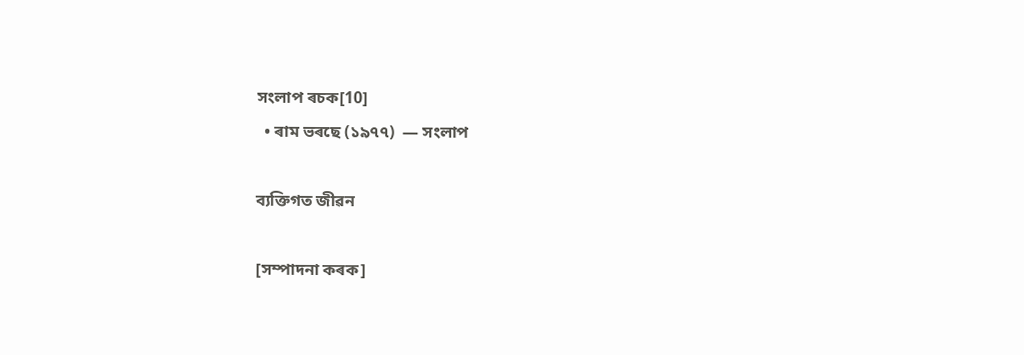সংলাপ ৰচক[10]
  • ৰাম ভৰছে (১৯৭৭)  — সংলাপ

ব্যক্তিগত জীৱন

[সম্পাদনা কৰক]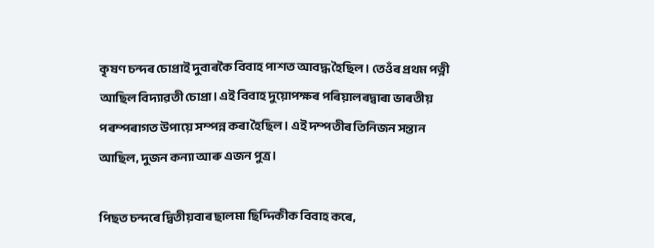কৃষণ চন্দৰ চোপ্ৰাই দুবাৰকৈ বিবাহ পাশত আবদ্ধ হৈছিল। তেওঁৰ প্ৰথম পত্নী আছিল বিদ্যাৱতী চোপ্ৰা। এই বিবাহ দুয়োপক্ষৰ পৰিয়ালৰদ্বাৰা ভাৰতীয় পৰম্পৰাগত উপায়ে সম্পন্ন কৰা হৈছিল। এই দম্পতীৰ তিনিজন সন্তান আছিল, দুজন কন্যা আৰু এজন পুত্ৰ।

পিছত চন্দৰে দ্বিতীয়বাৰ ছালমা ছিদ্দিকীক বিবাহ কৰে,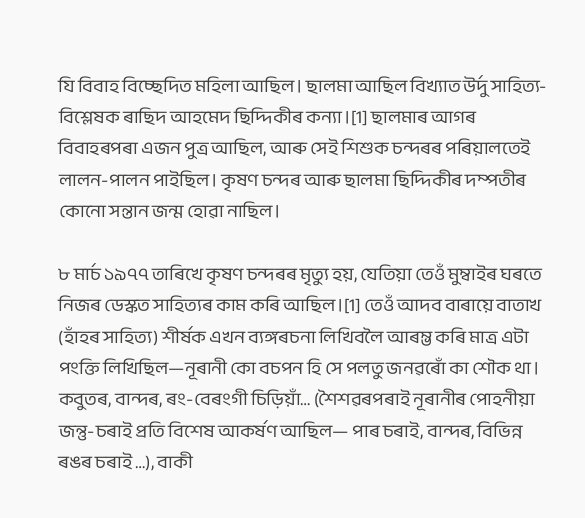যি বিবাহ বিচ্ছেদিত মহিলা আছিল। ছালমা আছিল বিখ্যাত উৰ্দু সাহিত্য-বিশ্লেষক ৰাছিদ আহমেদ ছিদ্দিকীৰ কন্যা।[1] ছালমাৰ আগৰ বিবাহৰপৰা এজন পুত্ৰ আছিল, আৰু সেই শিশুক চন্দৰৰ পৰিয়ালতেই লালন-পালন পাইছিল। কৃষণ চন্দৰ আৰু ছালমা ছিদ্দিকীৰ দম্পতীৰ কোনো সন্তান জন্ম হোৱা নাছিল।

৮ মাৰ্চ ১৯৭৭ তাৰিখে কৃষণ চন্দৰৰ মৃত্যু হয়, যেতিয়া তেওঁ মুম্বাইৰ ঘৰতে নিজৰ ডেস্কত সাহিত্যৰ কাম কৰি আছিল।[1] তেওঁ আদব বাৰায়ে বাতাখ (হাঁহৰ সাহিত্য) শীৰ্ষক এখন ব্যঙ্গৰচনা লিখিবলৈ আৰম্ভ কৰি মাত্ৰ এটা পংক্তি লিখিছিল—নূৰানী কো বচপন হি সে পলতু জনৱৰোঁ কা শৌক থা। কবুতৰ, বান্দৰ, ৰং-বেৰংগী চিড়িয়াঁ… (শৈশৱৰপৰাই নূৰানীৰ পোহনীয়া জন্তু-চৰাই প্ৰতি বিশেষ আকৰ্ষণ আছিল— পাৰ চৰাই, বান্দৰ, বিভিন্ন ৰঙৰ চৰাই …), বাকী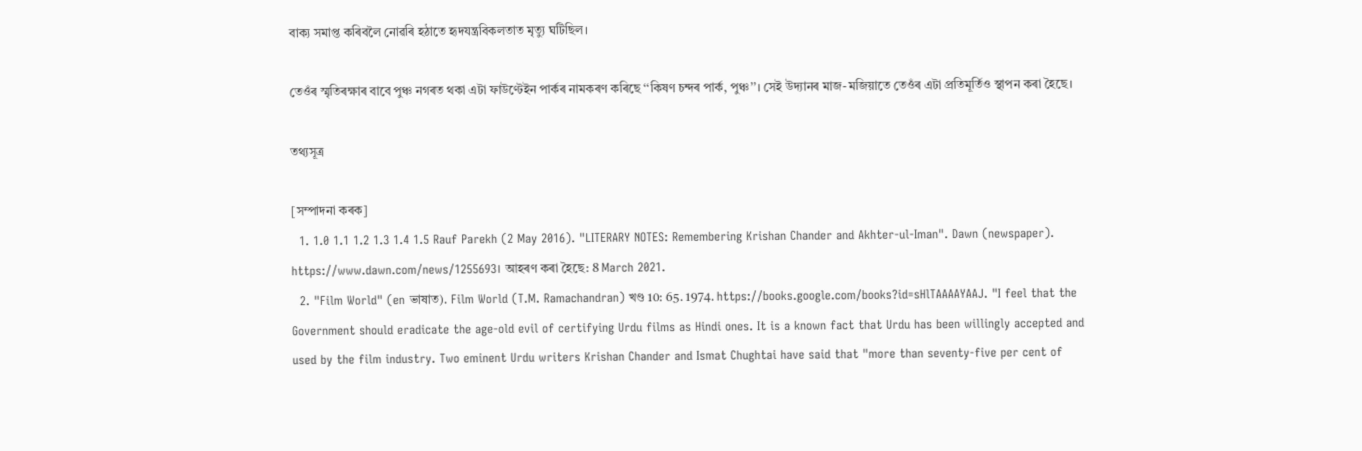বাক্য সমাপ্ত কৰিবলৈ নোৱৰি হঠাতে হৃদযন্ত্ৰবিকলতাত মৃত্যু ঘটিছিল।

তেওঁৰ স্মৃতিৰক্ষাৰ বাবে পুঞ্চ নগৰত থকা এটা ফাউণ্টেইন পাৰ্কৰ নামকৰণ কৰিছে ‘‘কিষণ চন্দৰ পাৰ্ক, পুঞ্চ’’। সেই উদ্যানৰ মাজ-মজিয়াতে তেওঁৰ এটা প্ৰতিমূৰ্তিও স্থাপন কৰা হৈছে।

তথ্যসূত্ৰ

[সম্পাদনা কৰক]
  1. 1.0 1.1 1.2 1.3 1.4 1.5 Rauf Parekh (2 May 2016). "LITERARY NOTES: Remembering Krishan Chander and Akhter-ul-Iman". Dawn (newspaper). https://www.dawn.com/news/1255693। আহৰণ কৰা হৈছে: 8 March 2021.
  2. "Film World" (en ভাষাত). Film World (T.M. Ramachandran) খণ্ড 10: 65. 1974. https://books.google.com/books?id=sHlTAAAAYAAJ. "I feel that the Government should eradicate the age-old evil of certifying Urdu films as Hindi ones. It is a known fact that Urdu has been willingly accepted and used by the film industry. Two eminent Urdu writers Krishan Chander and Ismat Chughtai have said that "more than seventy-five per cent of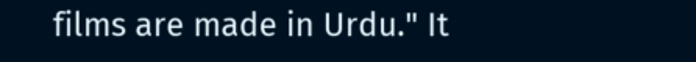films are made in Urdu." It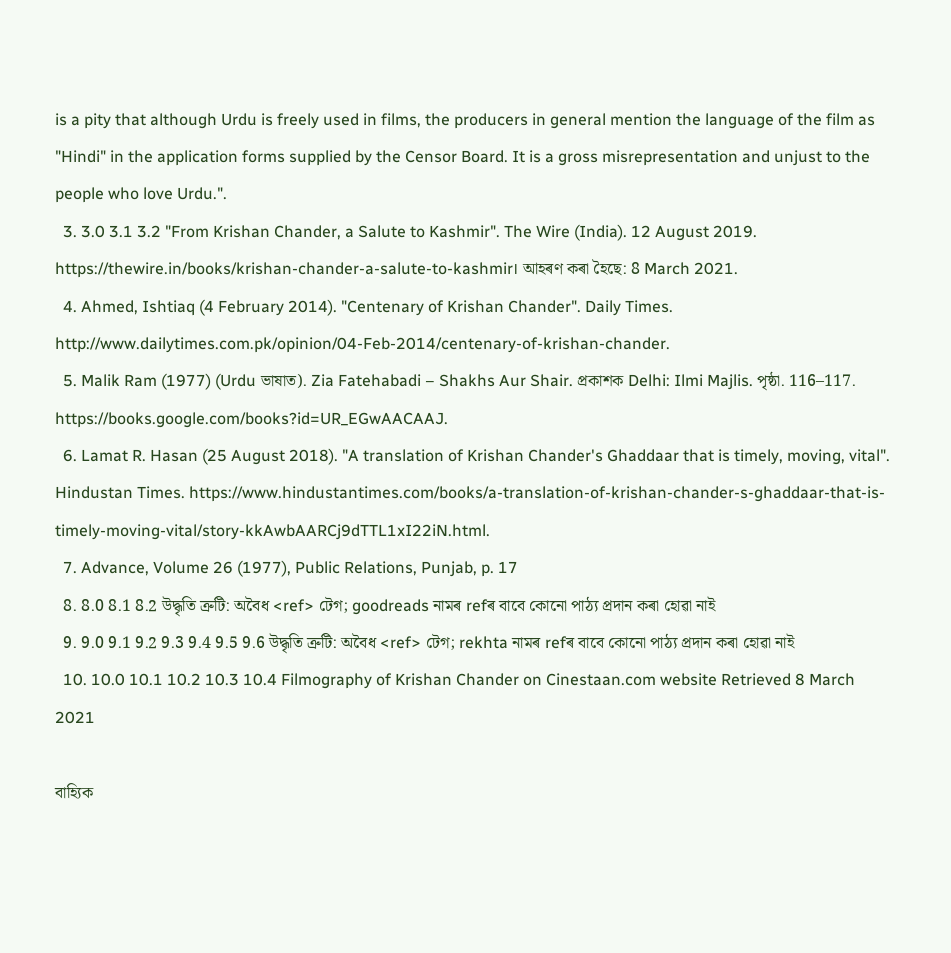is a pity that although Urdu is freely used in films, the producers in general mention the language of the film as "Hindi" in the application forms supplied by the Censor Board. It is a gross misrepresentation and unjust to the people who love Urdu.".
  3. 3.0 3.1 3.2 "From Krishan Chander, a Salute to Kashmir". The Wire (India). 12 August 2019. https://thewire.in/books/krishan-chander-a-salute-to-kashmir। আহৰণ কৰা হৈছে: 8 March 2021.
  4. Ahmed, Ishtiaq (4 February 2014). "Centenary of Krishan Chander". Daily Times. http://www.dailytimes.com.pk/opinion/04-Feb-2014/centenary-of-krishan-chander.
  5. Malik Ram (1977) (Urdu ভাষাত). Zia Fatehabadi – Shakhs Aur Shair. প্ৰকাশক Delhi: Ilmi Majlis. পৃষ্ঠা. 116–117. https://books.google.com/books?id=UR_EGwAACAAJ.
  6. Lamat R. Hasan (25 August 2018). "A translation of Krishan Chander's Ghaddaar that is timely, moving, vital". Hindustan Times. https://www.hindustantimes.com/books/a-translation-of-krishan-chander-s-ghaddaar-that-is-timely-moving-vital/story-kkAwbAARCj9dTTL1xI22iN.html.
  7. Advance, Volume 26 (1977), Public Relations, Punjab, p. 17
  8. 8.0 8.1 8.2 উদ্ধৃতি ত্ৰুটি: অবৈধ <ref> টেগ; goodreads নামৰ refৰ বাবে কোনো পাঠ্য প্ৰদান কৰা হোৱা নাই
  9. 9.0 9.1 9.2 9.3 9.4 9.5 9.6 উদ্ধৃতি ত্ৰুটি: অবৈধ <ref> টেগ; rekhta নামৰ refৰ বাবে কোনো পাঠ্য প্ৰদান কৰা হোৱা নাই
  10. 10.0 10.1 10.2 10.3 10.4 Filmography of Krishan Chander on Cinestaan.com website Retrieved 8 March 2021

বাহ্যিক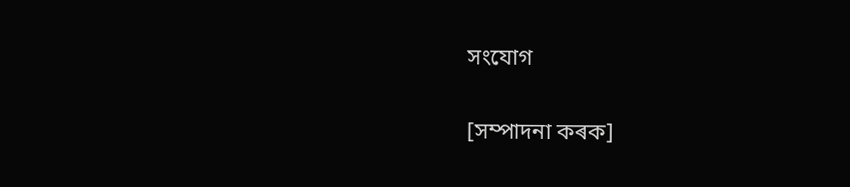সংযোগ

[সম্পাদনা কৰক]